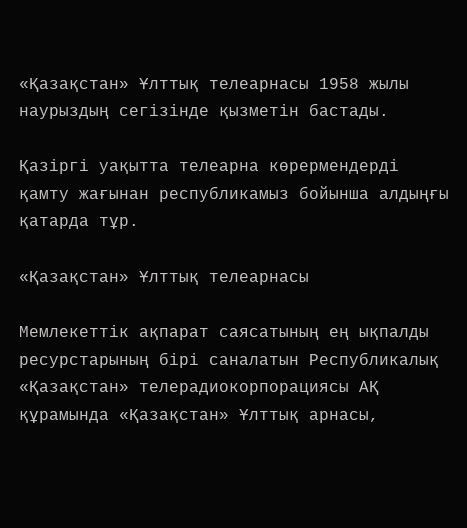«Қазақстан» Ұлттық телеарнасы 1958 жылы наурыздың сегізінде қызметін бастады.

Қазіргі уақытта телеарна көрермендерді қамту жағынан республикамыз бойынша алдыңғы қатарда тұр.

«Қазақстан» Ұлттық телеарнасы

Мемлекеттік ақпарат саясатының ең ықпалды ресурстарының бірі саналатын Республикалық «Қазақстан» телерадиокорпорациясы АҚ құрамында «Қазақстан» Ұлттық арнасы,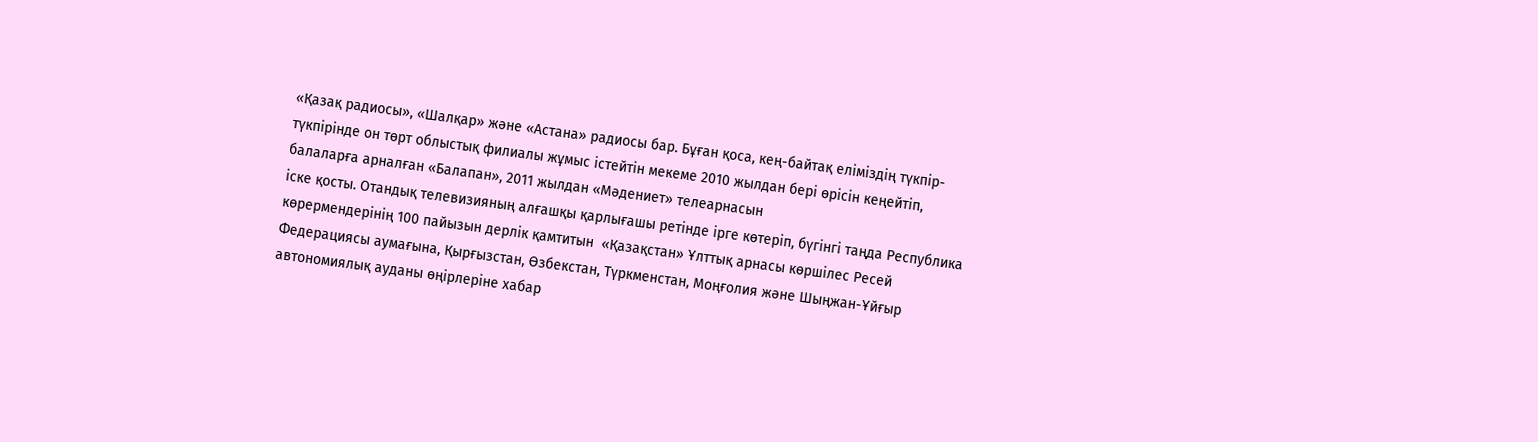«Қазақ радиосы», «Шалқар» және «Астана» радиосы бар. Бұған қоса, кең-байтақ еліміздің түкпір-түкпірінде он төрт облыстық филиалы жұмыс істейтін мекеме 2010 жылдан бері өрісін кеңейтіп, балаларға арналған «Балапан», 2011 жылдан «Мәдениет» телеарнасын
іске қосты. Отандық телевизияның алғашқы қарлығашы ретінде ірге көтеріп, бүгінгі таңда Республика көрермендерінің 100 пайызын дерлік қамтитын  «Қазақстан» Ұлттық арнасы көршілес Ресей Федерациясы аумағына, Қырғызстан, Өзбекстан, Түркменстан, Моңғолия және Шыңжан-Ұйғыр автономиялық ауданы өңірлеріне хабар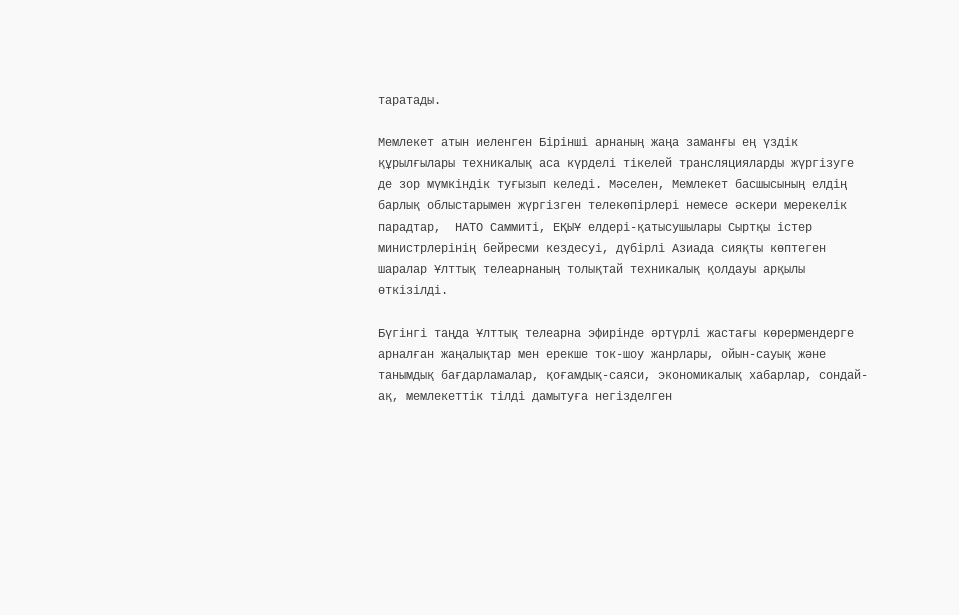таратады.

Мемлекет атын иеленген Бірінші арнаның жаңа заманғы ең үздік құрылғылары техникалық аса күрделі тікелей трансляцияларды жүргізуге де зор мүмкіндік туғызып келеді. Мәселен, Мемлекет басшысының елдің барлық облыстарымен жүргізген телекөпірлері немесе әскери мерекелік парадтар,  НАТО Саммиті, ЕҚЫҰ елдері-қатысушылары Сыртқы істер министрлерінің бейресми кездесуі, дүбірлі Азиада сияқты көптеген шаралар Ұлттық телеарнаның толықтай техникалық қолдауы арқылы өткізілді.

Бүгінгі таңда Ұлттық телеарна эфирінде әртүрлі жастағы көрермендерге арналған жаңалықтар мен ерекше ток-шоу жанрлары, ойын-сауық және танымдық бағдарламалар, қоғамдық-саяси, экономикалық хабарлар, сондай-ақ, мемлекеттік тілді дамытуға негізделген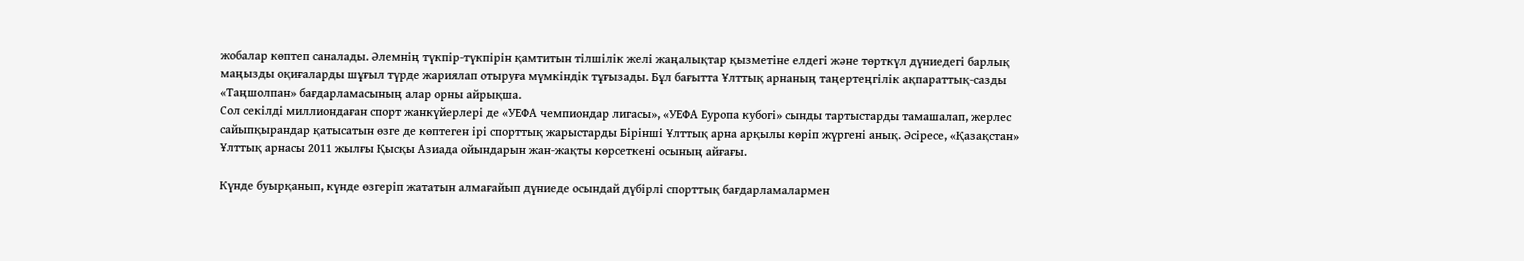жобалар көптеп саналады. Әлемнің түкпір-түкпірін қамтитын тілшілік желі жаңалықтар қызметіне елдегі және төрткүл дүниедегі барлық маңызды оқиғаларды шұғыл түрде жариялап отыруға мүмкіндік тұғызады. Бұл бағытта Ұлттық арнаның таңертеңгілік ақпараттық-сазды «Таңшолпан» бағдарламасының алар орны айрықша.
Сол секілді миллиондаған спорт жанкүйерлері де «УЕФА чемпиондар лигасы», «УЕФА Еуропа кубогі» сынды тартыстарды тамашалап, жерлес сайыпқырандар қатысатын өзге де көптеген ірі спорттық жарыстарды Бірінші Ұлттық арна арқылы көріп жүргені анық. Әсіресе, «Қазақстан» Ұлттық арнасы 2011 жылғы Қысқы Азиада ойындарын жан-жақты көрсеткені осының айғағы.

Күнде буырқанып, күнде өзгеріп жататын алмағайып дүниеде осындай дүбірлі спорттық бағдарламалармен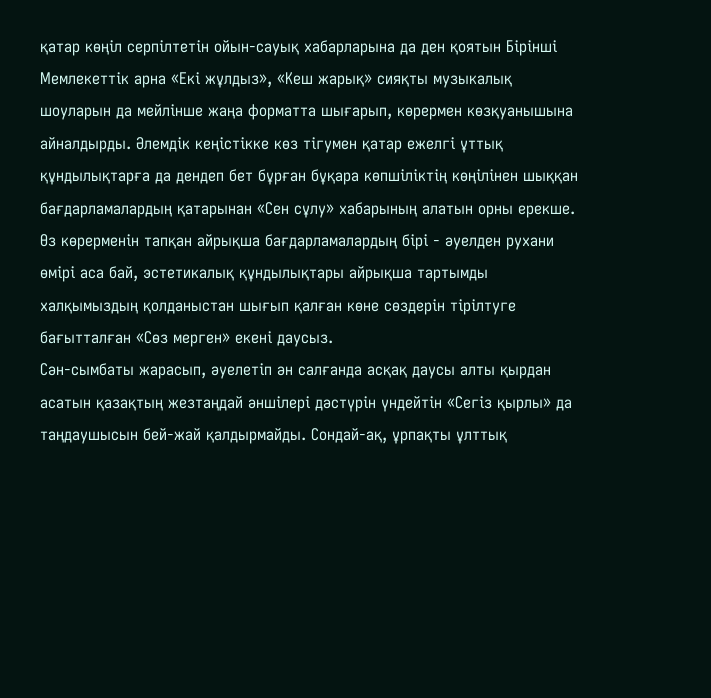қатар көңіл серпілтетін ойын-сауық хабарларына да ден қоятын Бірінші Мемлекеттік арна «Екі жұлдыз», «Кеш жарық» сияқты музыкалық шоуларын да мейлінше жаңа форматта шығарып, көрермен көзқуанышына айналдырды. Әлемдік кеңістікке көз тігумен қатар ежелгі ұттық құндылықтарға да дендеп бет бұрған бұқара көпшіліктің көңілінен шыққан бағдарламалардың қатарынан «Сен сұлу» хабарының алатын орны ерекше.
Өз көрерменін тапқан айрықша бағдарламалардың бірі - әуелден рухани өмірі аса бай, эстетикалық құндылықтары айрықша тартымды халқымыздың қолданыстан шығып қалған көне сөздерін тірілтуге бағытталған «Сөз мерген» екені даусыз.
Сән-сымбаты жарасып, әуелетіп ән салғанда асқақ даусы алты қырдан асатын қазақтың жезтаңдай әншілері дәстүрін үндейтін «Сегіз қырлы» да таңдаушысын бей-жай қалдырмайды. Сондай-ақ, ұрпақты ұлттық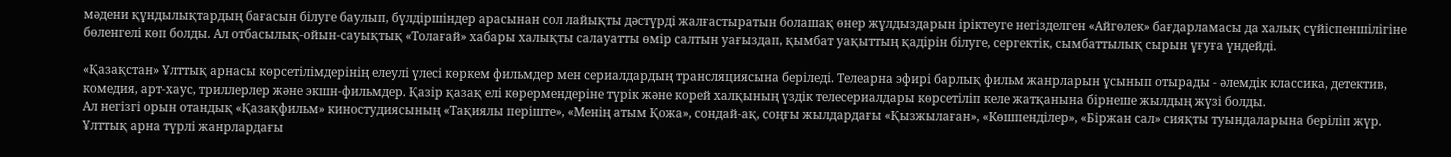мәдени құндылықтардың бағасын білуге баулып, бүлдіршіндер арасынан сол лайықты дәстүрді жалғастыратын болашақ өнер жұлдыздарын іріктеуге негізделген «Айгөлек» бағдарламасы да халық сүйіспеншілігіне бөленгелі көп болды. Ал отбасылық-ойын-сауықтық «Толағай» хабары халықты салауатты өмір салтын уағыздап, қымбат уақыттың қадірін білуге, сергектік, сымбаттылық сырын ұғуға үндейді.

«Қазақстан» Ұлттық арнасы көрсетілімдерінің елеулі үлесі көркем фильмдер мен сериалдардың трансляциясына беріледі. Телеарна эфирі барлық фильм жанрларын ұсынып отырады - әлемдік классика, детектив, комедия, арт-хаус, триллерлер және экшн-фильмдер. Қазір қазақ елі көрермендеріне түрік және корей халқының үздік телесериалдары көрсетіліп келе жатқанына бірнеше жылдың жүзі болды.
Ал негізгі орын отандық «Қазақфильм» киностудиясының «Тақиялы періште», «Менің атым Қожа», сондай-ақ, соңғы жылдардағы «Қызжылаған», «Көшпенділер», «Біржан сал» сияқты туындаларына беріліп жүр.
Ұлттық арна түрлі жанрлардағы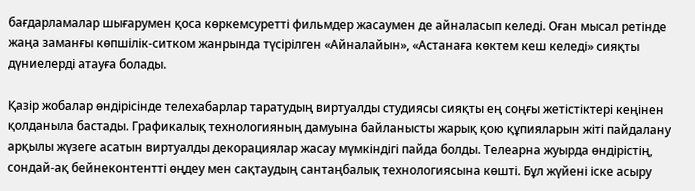бағдарламалар шығарумен қоса көркемсуретті фильмдер жасаумен де айналасып келеді. Оған мысал ретінде жаңа заманғы көпшілік-ситком жанрында түсірілген «Айналайын», «Астанаға көктем кеш келеді» сияқты дүниелерді атауға болады.

Қазір жобалар өндірісінде телехабарлар таратудың виртуалды студиясы сияқты ең соңғы жетістіктері кеңінен қолданыла бастады. Графикалық технологияның дамуына байланысты жарық қою құпияларын жіті пайдалану арқылы жүзеге асатын виртуалды декорациялар жасау мүмкіндігі пайда болды. Телеарна жуырда өндірістің, сондай-ақ бейнеконтентті өңдеу мен сақтаудың сантаңбалық технологиясына көшті. Бұл жүйені іске асыру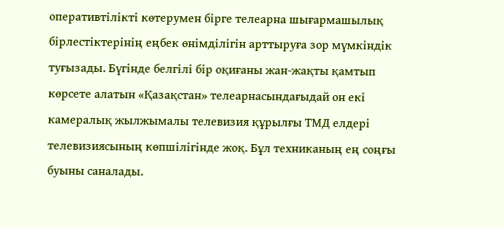оперативтілікті көтерумен бірге телеарна шығармашылық бірлестіктерінің еңбек өнімділігін арттыруға зор мүмкіндік туғызады. Бүгінде белгілі бір оқиғаны жан-жақты қамтып көрсете алатын «Қазақстан» телеарнасындағыдай он екі камералық жылжымалы телевизия құрылғы ТМД елдері телевизиясының көпшілігінде жоқ. Бұл техниканың ең соңғы буыны саналады.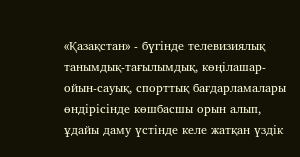«Қазақстан» - бүгінде телевизиялық танымдық-тағылымдық, көңілашар-ойын-сауық, спорттық бағдарламалары өндірісінде көшбасшы орын алып, ұдайы даму үстінде келе жатқан үздік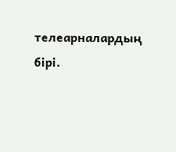телеарналардың бірі.